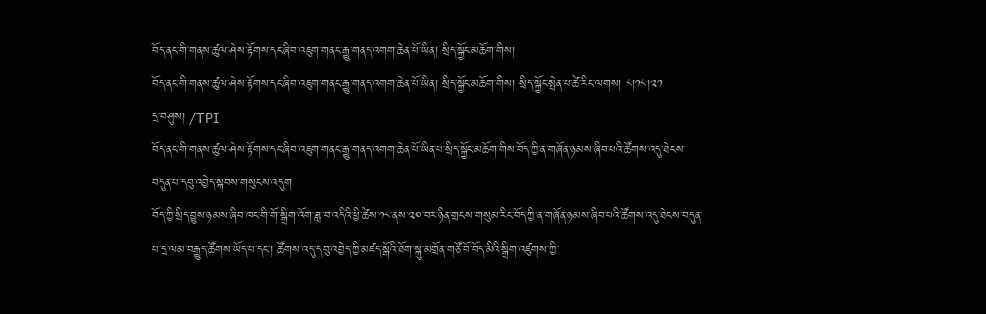བོད་ནང་གི་གནས་ཚུལ་ཤེས་རྟོགས་དང་ཞིབ་འཇུག་གནང་རྒྱུ་གནད་འགག་ཆེན་པོ་ཡིན། སྲིད་སྐྱོང་མཆོག་གིས།
བོད་ནང་གི་གནས་ཚུལ་ཤེས་རྟོགས་དང་ཞིབ་འཇུག་གནང་རྒྱུ་གནད་འགག་ཆེན་པོ་ཡིན། སྲིད་སྐྱོང་མཆོག་གིས། སྲིད་སྐྱོང་སྤེན་པ་ཚེ་རིང་ལགས། ༨།༡༨།༢༡
དྲ་བཤུས། /TPI
བོད་ནང་གི་གནས་ཚུལ་ཤེས་རྟོགས་དང་ཞིབ་འཇུག་གནང་རྒྱུ་གནད་འགག་ཆེན་པོ་ཡིན་པ་སྲིད་སྐྱོང་མཆོག་གིས་བོད་ཀྱི་ན་གཞོན་ཉམས་ཞིབ་པའི་ཚོགས་འདུ་ཐེངས་བདུན་པ་དབུ་འབྱེད་སྐབས་གསུངས་འདུག
བོད་ཀྱི་སྲིད་བྱུས་ཉམས་ཞིབ་ཁང་གི་གོ་སྒྲིག་འོག་ཟླ་བ་འདིའི་ཕྱི་ཚེས་༡༨་ནས་༢༠་བར་ཉིན་གྲངས་གསུམ་རིང་བོད་ཀྱི་ན་གཞོན་ཉམས་ཞིབ་པའི་ཚོགས་འདུ་ཐེངས་བདུན་པ་དྲ་ལམ་བརྒྱུད་ཚོགས་ཡོད་པ་དང་། ཚོགས་འདུ་དབུ་འབྱེད་ཀྱི་མཛད་སྒོའི་ཐོག་སྐུ་མགྲོན་གཙོ་བོ་བོད་མིའི་སྒྲིག་འཛུགས་ཀྱི་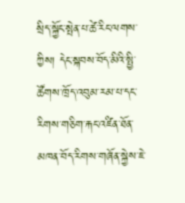སྲིད་སྐྱོང་སྤེན་པ་ཚེ་རིང་ལགས་ཀྱིས། དེང་སྐབས་བོད་མིའི་སྤྱི་ཚོགས་ཁྲོད་འབུམ་རམ་པ་དང་རིགས་གཅིག་རྐང་འཛིན་ཐོན་མཁན་བོད་རིགས་གཞོན་སྐྱེས་ཇེ་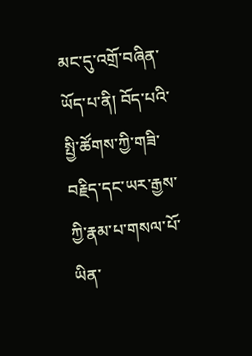མང་དུ་འགྲོ་བཞིན་ཡོད་པ་ནི། བོད་པའི་སྤྱི་ཚོགས་ཀྱི་གཟི་བརྗིད་དང་ཡར་རྒྱས་ཀྱི་རྣམ་པ་གསལ་པོ་ཡིན་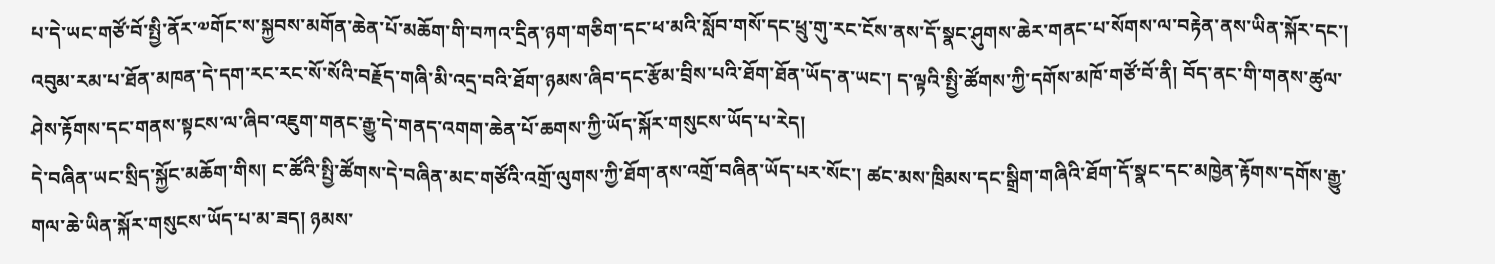པ་དེ་ཡང་གཙོ་བོ་སྤྱི་ནོར་༧གོང་ས་སྐྱབས་མགོན་ཆེན་པོ་མཆོག་གི་བཀའ་དྲིན་ཉག་གཅིག་དང་ཕ་མའི་སློབ་གསོ་དང་ཕྲུ་གུ་རང་ངོས་ནས་དོ་སྣང་ཤུགས་ཆེར་གནང་པ་སོགས་ལ་བརྟེན་ནས་ཡིན་སྐོར་དང་། འབུམ་རམ་པ་ཐོན་མཁན་དེ་དག་རང་རང་སོ་སོའི་བརྗོད་གཞི་མི་འདྲ་བའི་ཐོག་ཉམས་ཞིབ་དང་རྩོམ་བྲིས་པའི་ཐོག་ཐོན་ཡོད་ན་ཡང་། ད་ལྟའི་སྤྱི་ཚོགས་ཀྱི་དགོས་མཁོ་གཙོ་བོ་ནི། བོད་ནང་གི་གནས་ཚུལ་ཤེས་རྟོགས་དང་གནས་སྟངས་ལ་ཞིབ་འཇུག་གནང་རྒྱུ་དེ་གནད་འགག་ཆེན་པོ་ཆགས་ཀྱི་ཡོད་སྐོར་གསུངས་ཡོད་པ་རེད།
དེ་བཞིན་ཡང་སྲིད་སྐྱོང་མཆོག་གིས། ང་ཚོའི་སྤྱི་ཚོགས་དེ་བཞིན་མང་གཙོའི་འགྲོ་ལུགས་ཀྱི་ཐོག་ནས་འགྲོ་བཞིན་ཡོད་པར་སོང་། ཚང་མས་ཁྲིམས་དང་སྒྲིག་གཞིའི་ཐོག་དོ་སྣང་དང་མཁྱེན་རྟོགས་དགོས་རྒྱུ་གལ་ཆེ་ཡིན་སྐོར་གསུངས་ཡོད་པ་མ་ཟད། ཉམས་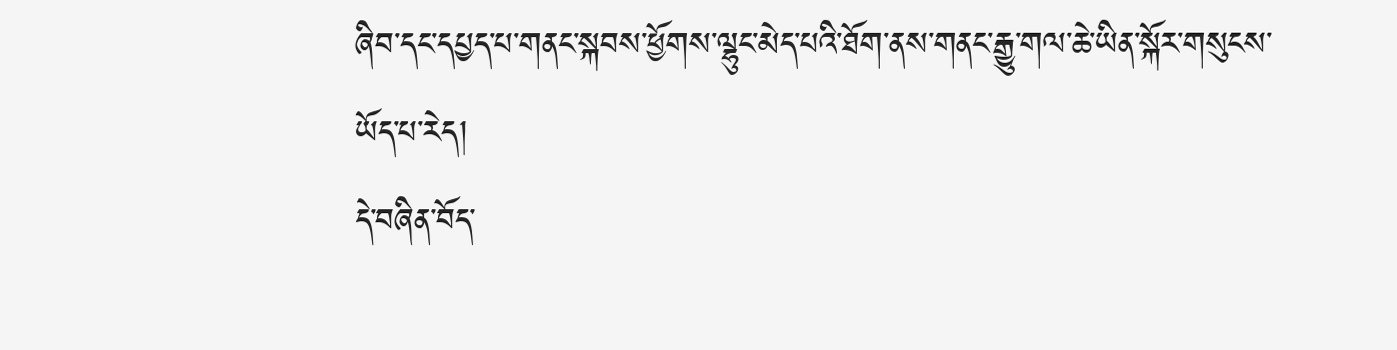ཞིབ་དང་དཔྱད་པ་གནང་སྐབས་ཕྱོགས་ལྷུང་མེད་པའི་ཐོག་ནས་གནང་རྒྱུ་གལ་ཆེ་ཡིན་སྐོར་གསུངས་ཡོད་པ་རེད།
དེ་བཞིན་བོད་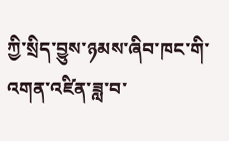ཀྱི་སྲིད་བྱུས་ཉམས་ཞིབ་ཁང་གི་འགན་འཛིན་ཟླ་བ་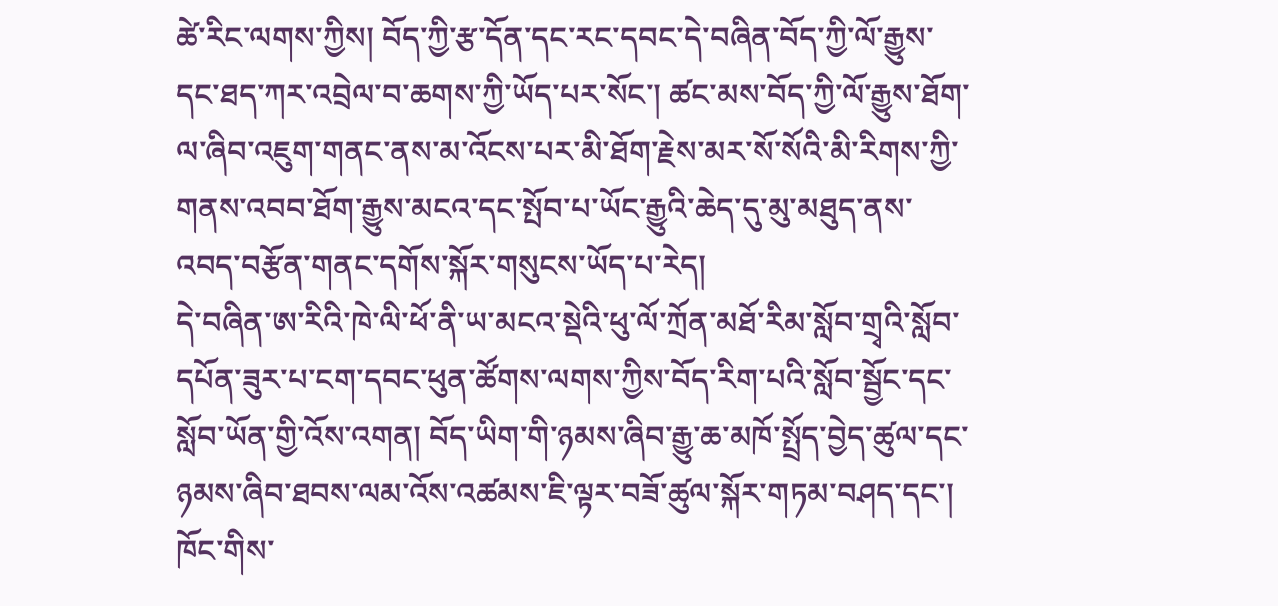ཚེ་རིང་ལགས་ཀྱིས། བོད་ཀྱི་རྩ་དོན་དང་རང་དབང་དེ་བཞིན་བོད་ཀྱི་ལོ་རྒྱུས་དང་ཐད་ཀར་འབྲེལ་བ་ཆགས་ཀྱི་ཡོད་པར་སོང་། ཚང་མས་བོད་ཀྱི་ལོ་རྒྱུས་ཐོག་ལ་ཞིབ་འཇུག་གནང་ནས་མ་འོངས་པར་མི་ཐོག་རྗེས་མར་སོ་སོའི་མི་རིགས་ཀྱི་གནས་འབབ་ཐོག་རྒྱུས་མངའ་དང་སྤོབ་པ་ཡོང་རྒྱུའི་ཆེད་དུ་མུ་མཐུད་ནས་འབད་བརྩོན་གནང་དགོས་སྐོར་གསུངས་ཡོད་པ་རེད།
དེ་བཞིན་ཨ་རིའི་ཁེ་ལི་ཕོ་ནི་ཡ་མངའ་སྡེའི་ཕུ་ལོ་ཀྲོན་མཐོ་རིམ་སློབ་གྲྭའི་སློབ་དཔོན་ཟུར་པ་ངག་དབང་ཕུན་ཚོགས་ལགས་ཀྱིས་བོད་རིག་པའི་སློབ་སྦྱོང་དང་སློབ་ཡོན་གྱི་འོས་འགན། བོད་ཡིག་གི་ཉམས་ཞིབ་རྒྱུ་ཆ་མཁོ་སྤྲོད་བྱེད་ཚུལ་དང་ཉམས་ཞིབ་ཐབས་ལམ་འོས་འཚམས་ཇི་ལྟར་བཟོ་ཚུལ་སྐོར་གཏམ་བཤད་དང་། ཁོང་གིས་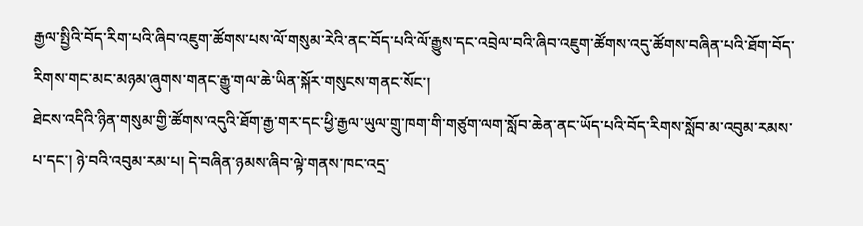རྒྱལ་སྤྱིའི་བོད་རིག་པའི་ཞིབ་འཇུག་ཚོགས་པས་ལོ་གསུམ་རེའི་ནང་བོད་པའི་ལོ་རྒྱུས་དང་འབྲེལ་བའི་ཞིབ་འཇུག་ཚོགས་འདུ་ཚོགས་བཞིན་པའི་ཐོག་བོད་རིགས་གང་མང་མཉམ་ཞུགས་གནང་རྒྱུ་གལ་ཆེ་ཡིན་སྐོར་གསུངས་གནང་སོང་།
ཐེངས་འདིའི་ཉིན་གསུམ་གྱི་ཚོགས་འདུའི་ཐོག་རྒྱ་གར་དང་ཕྱི་རྒྱལ་ཡུལ་གྲུ་ཁག་གི་གཙུག་ལག་སློབ་ཆེན་ནང་ཡོད་པའི་བོད་རིགས་སློབ་མ་འབུམ་རམས་པ་དང་། ཉེ་བའི་འབུམ་རམ་པ། དེ་བཞིན་ཉམས་ཞིབ་ལྟེ་གནས་ཁང་འདྲ་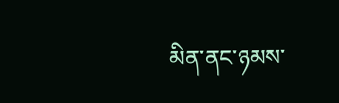མིན་ནང་ཉམས་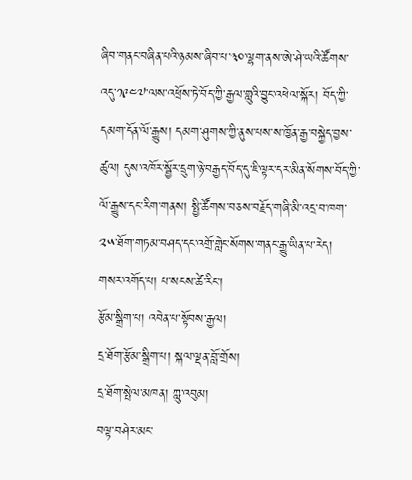ཞིབ་གནང་བཞིན་པའི་ཉམས་ཞིབ་པ་༣༠་ལྷག་ནས་ཨེ་ཤེ་ཡའི་ཚོགས་འདུ་༡༩༤༧་ལས་འཕྲོས་ཏེ་བོད་ཀྱི་རྒྱལ་གླུའི་བྱུང་འཕེལ་སྐོར། བོད་ཀྱི་དམག་དོན་ལོ་རྒྱུས། དམག་ཤུགས་ཀྱི་ནུས་པས་ས་ཁྱོན་རྒྱ་བསྐྱེད་བྱས་ཚུལ། དུས་འཁོར་སྦྱོར་དྲུག་ཉེ་བརྒྱད་བོད་དུ་ཇི་ལྟར་དར་མིན་སོགས་བོད་ཀྱི་ལོ་རྒྱུས་དང་རིག་གནས། སྤྱི་ཚོགས་བཅས་བརྗོད་གཞི་མི་འདྲ་བ་ཁག་༢༥་ཐོག་གཏམ་བཤད་དང་འགྲོ་གླེང་སོགས་གནང་རྒྱུ་ཡིན་པ་རེད།
གསར་འགོད་པ། པ་སངས་ཚེ་རིང་།
རྩོམ་སྒྲིག་པ། འབེན་པ་སྟོབས་རྒྱལ།
དྲ་ཐོག་རྩོམ་སྒྲིག་པ། སྐལ་ལྡན་བློ་གྲོས།
དྲ་ཐོག་སྤེལ་མཁན། ཀླུ་འབུམ།
བལྟ་བཤེར་མང་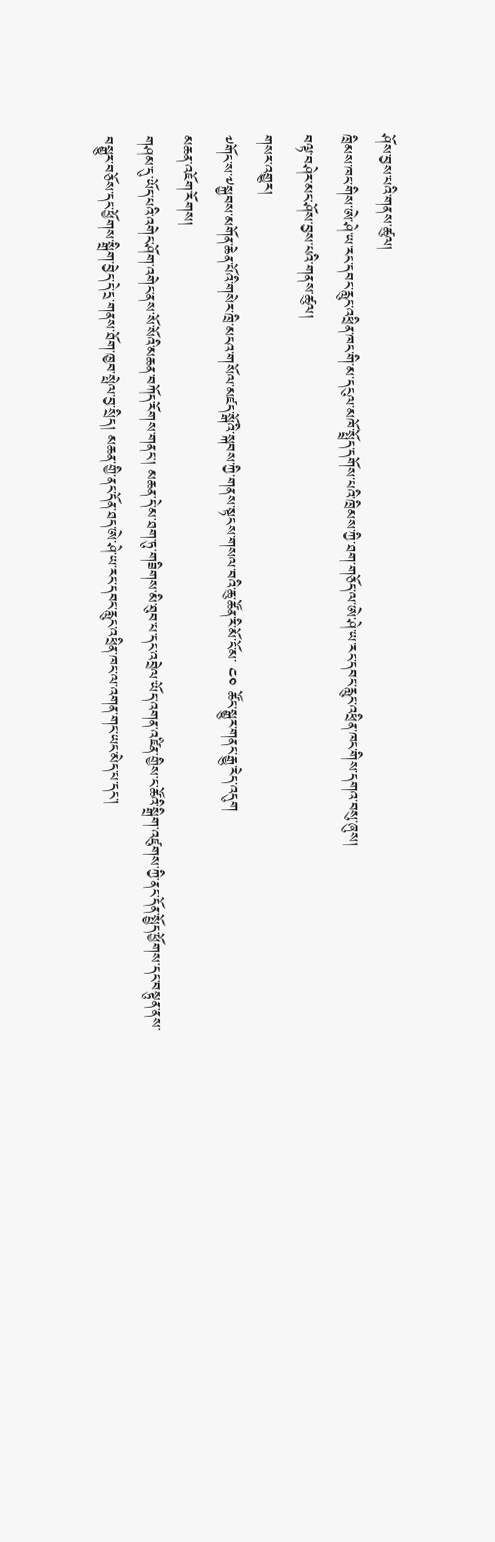ཤོས་བྱས་པའི་གནས་ཚུལ།
ཁྲིམས་ཁང་གིས་ཨེ་ཤེ་ཡ་རང་དབང་རླུང་འཕྲིན་ཁང་གི་མ་དངུལ་མཁོ་སྤྲོད་དགོས་པའི་ཁྲིམས་ཀྱི་ཐག་གཅོད་ལ་ཨེ་ཤེ་ཡ་རང་དབང་རླུང་འཕྲིན་ཁང་གིས་དགའ་བསུ་ཞུས།
བལྟ་བཤེར་མང་ཤོས་བྱས་པའི་གནས་ཚུལ།
གསར་འགྱུར།
༸གོང་ས་༸སྐྱབས་མགོན་ཆེན་པོའི་གསེར་ཁྲི་མངའ་གསོལ་མཛད་སྒོའི་སྐབས་ཀྱི་གནས་སྟངས་གསལ་བའི་ཆུ་ཚོན་རི་མོ་ངོ་མ་ ༤༠ ཚོང་སྒྱུར་གནང་རྒྱུ་རེད་འདུག
མཆན་འཇོག་རོགས།
གཤམ་དུ་ཡོད་པའི་འགེང་ཤོག་འགེང་ནས་སོ་སོའི་མཆན་བཀོད་རོགས་གནང་། མཆན་དེ་མ་ཐག་ཏུ་གཟིགས་མི་ཐུབ་པ་དང་འབྲེལ་ཡོད་འགན་འཛིན་གྱིས་ང་ཚོའི་སྒྲིག་འཛུགས་ཀྱི་ནང་དོན་སྤྱོད་ཕྱོགས་དང་བསྟུན་ནས་བསྒྱུར་བཅོས་དང་ཕྱོགས་སྒྲིག་བྱེད་དེ་དྲ་གནས་ཐོག་ཁྱབ་སྤེལ་བྱ་སྲིད། མཆན་གྱི་ནང་དོན་ཐད་ཨེ་ཤེ་ཡ་རང་དབང་རླུང་འཕྲིན་ཁང་ལ་འགན་གང་ཡང་མེད་པ་དང་།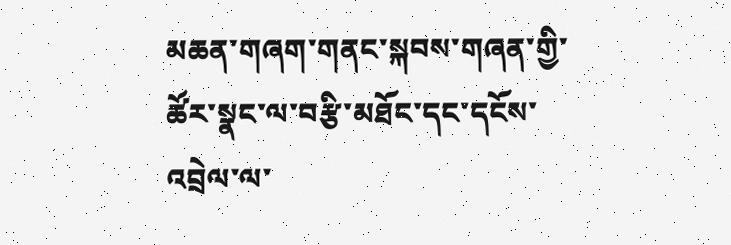མཆན་གཞག་གནང་སྐབས་གཞན་གྱི་ཚོར་སྣང་ལ་བརྩི་མཐོང་དང་དངོས་འབྲེལ་ལ་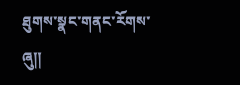ཐུགས་སྣང་གནང་རོགས་ཞུ༎